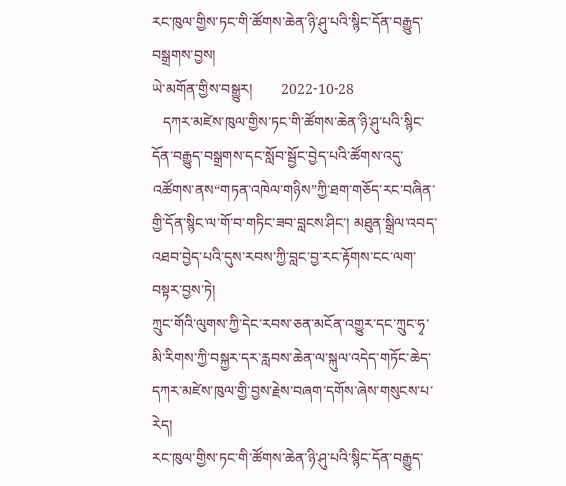རང་ཁུལ་གྱིས་ཏང་གི་ཚོགས་ཆེན་ཉི་ཤུ་པའི་སྙིང་དོན་བརྒྱུད་བསྒྲགས་བྱས།
ཡེ་མགོན་གྱིས་བསྒྱུར།        2022-10-28
   དཀར་མཛེས་ཁུལ་གྱིས་ཏང་གི་ཚོགས་ཆེན་ཉི་ཤུ་པའི་སྙིང་དོན་བརྒྱུད་བསྒྲགས་དང་སློབ་སྦྱོང་བྱེད་པའི་ཚོགས་འདུ་འཚོགས་ནས“གཏན་འཁེལ་གཉིས”ཀྱི་ཐག་གཅོད་རང་བཞིན་གྱི་དོན་སྙིང་ལ་གོ་བ་གཏིང་ཟབ་བླངས་ཤིང་། མཐུན་སྒྲིལ་འབད་འཐབ་བྱེད་པའི་དུས་རབས་ཀྱི་བླང་བྱ་རང་རྟོགས་ངང་ལག་བསྟར་བྱས་ཏེ།
ཀྲུང་གོའི་ལུགས་ཀྱི་དེང་རབས་ཅན་མངོན་འགྱུར་དང་ཀྲུང་ཧྭ་མི་རིགས་ཀྱི་བསྐྱར་དར་རླབས་ཆེན་ལ་སྐུལ་འདེད་གཏོང་ཆེད་དཀར་མཛེས་ཁུལ་གྱི་བྱས་རྗེས་བཞག་དགོས་ཞེས་གསུངས་པ་རེད།
རང་ཁུལ་གྱིས་ཏང་གི་ཚོགས་ཆེན་ཉི་ཤུ་པའི་སྙིང་དོན་བརྒྱུད་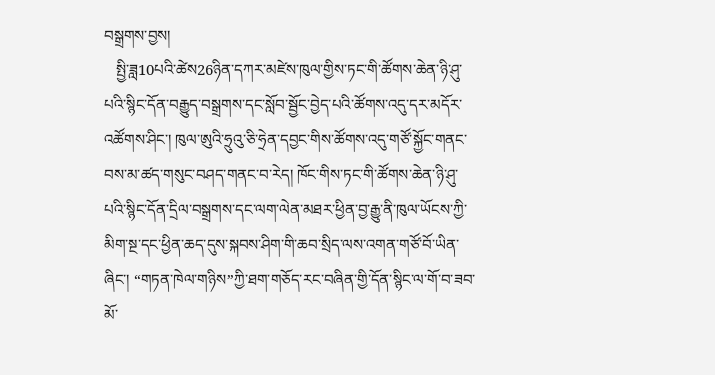བསྒྲགས་བྱས།
   སྤྱི་ཟླ10པའི་ཚེས26ཉིན་དཀར་མཛེས་ཁུལ་གྱིས་ཏང་གི་ཚོགས་ཆེན་ཉི་ཤུ་པའི་སྙིང་དོན་བརྒྱུད་བསྒྲགས་དང་སློབ་སྦྱོང་བྱེད་པའི་ཚོགས་འདུ་དར་མདོར་འཚོགས་ཤིང་། ཁུལ་ཨུའི་ཧྲུའུ་ཅི་ཧྲེན་དབྱང་གིས་ཚོགས་འདུ་གཙོ་སྐྱོང་གནང་བས་མ་ཚད་གསུང་བཤད་གནང་བ་རེད། ཁོང་གིས་ཏང་གི་ཚོགས་ཆེན་ཉི་ཤུ་པའི་སྙིང་དོན་དྲིལ་བསྒྲགས་དང་ལག་ལེན་མཐར་ཕྱིན་བྱ་རྒྱུ་ནི་ཁུལ་ཡོངས་ཀྱི་མིག་སྔ་དང་ཕྱིན་ཆད་དུས་སྐབས་ཤིག་གི་ཆབ་སྲིད་ལས་འགན་གཙོ་བོ་ཡིན་ཞིང་། “གཏན་ཁེལ་གཉིས”ཀྱི་ཐག་གཅོད་རང་བཞིན་གྱི་དོན་སྙིང་ལ་གོ་བ་ཟབ་མོ་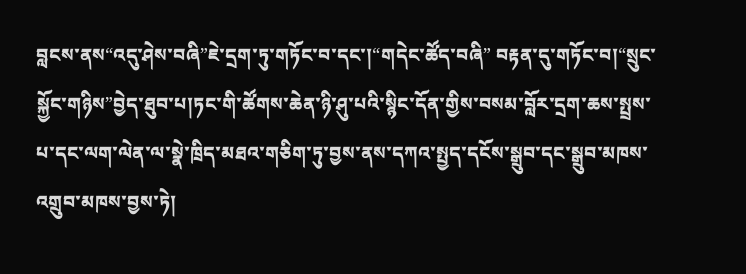བླངས་ནས“འདུ་ཤེས་བཞི”ཇེ་དྲག་ཏུ་གཏོང་བ་དང་།“གདེང་ཚོད་བཞི” བརྟན་དུ་གཏོང་བ།“སྲུང་སྐྱོང་གཉིས”བྱེད་ཐུབ་པ།ཏང་གི་ཚོགས་ཆེན་ཉི་ཤུ་པའི་སྙིང་དོན་གྱིས་བསམ་བློར་དྲག་ཆས་སྤྲས་པ་དང་ལག་ལེན་ལ་སྣེ་ཁྲིད་མཐའ་གཅིག་ཏུ་བྱས་ནས་དཀའ་སྤྱད་དངོས་སྒྲུབ་དང་སྒྲུབ་མཁས་འགྲུབ་མཁས་བྱས་ཏེ།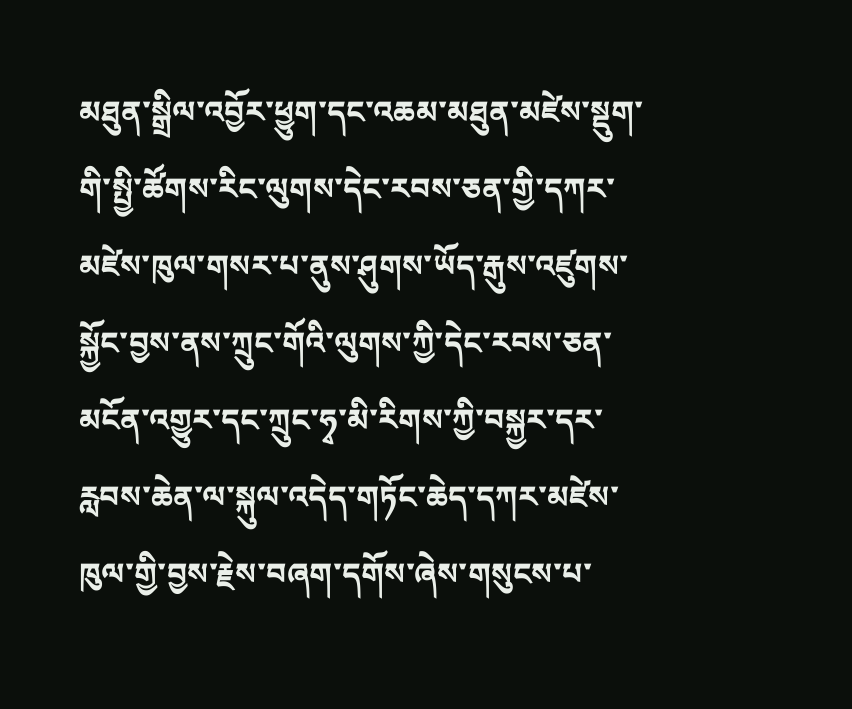མཐུན་སྒྲིལ་འབྱོར་ཕྱུག་དང་འཆམ་མཐུན་མཛེས་སྡུག་གི་སྤྱི་ཚོགས་རིང་ལུགས་དེང་རབས་ཅན་གྱི་དཀར་མཛེས་ཁུལ་གསར་པ་ནུས་ཤུགས་ཡོད་རྒུས་འཛུགས་སྐྱོང་བྱས་ནས་ཀྲུང་གོའི་ལུགས་ཀྱི་དེང་རབས་ཅན་མངོན་འགྱུར་དང་ཀྲུང་ཧྭ་མི་རིགས་ཀྱི་བསྐྱར་དར་རླབས་ཆེན་ལ་སྐུལ་འདེད་གཏོང་ཆེད་དཀར་མཛེས་ཁུལ་གྱི་བྱས་རྗེས་བཞག་དགོས་ཞེས་གསུངས་པ་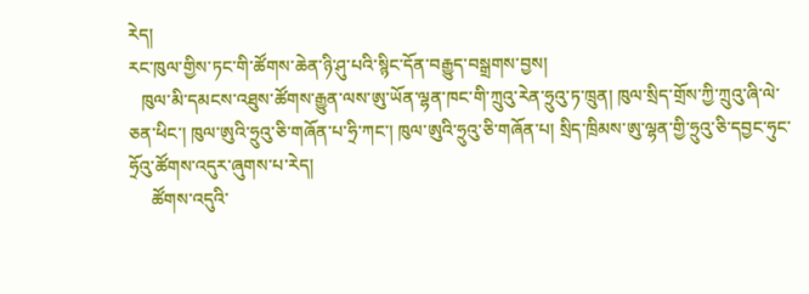རེད།
རང་ཁུལ་གྱིས་ཏང་གི་ཚོགས་ཆེན་ཉི་ཤུ་པའི་སྙིང་དོན་བརྒྱུད་བསྒྲགས་བྱས།
   ཁུལ་མི་དམངས་འཐུས་ཚོགས་རྒྱུན་ལས་ཨུ་ཡོན་ལྷན་ཁང་གི་ཀྲུའུ་རེན་ཧྲུའུ་ཏ་ཁྲུན། ཁུལ་སྲིད་གྲོས་ཀྱི་ཀྲུའུ་ཞི་ལེ་ཅན་ཕིང་། ཁུལ་ཨུའི་ཧྲུའུ་ཅི་གཞོན་པ་ཧྲི་ཀང་། ཁུལ་ཨུའི་ཧྲུའུ་ཅི་གཞོན་པ། སྲིད་ཁྲིམས་ཨུ་ལྷན་གྱི་ཧྲུའུ་ཅི་དབྱང་ཧུང་ཧྲོའུ་ཚོགས་འདུར་ཞུགས་པ་རེད།
     ཚོགས་འདུའི་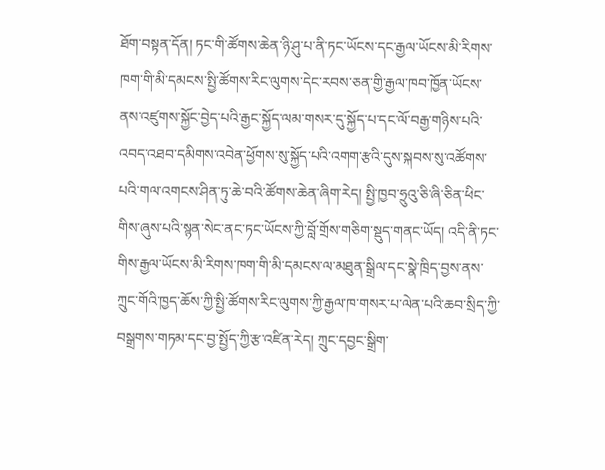ཐོག་བསྟན་དོན། ཏང་གི་ཚོགས་ཆེན་ཉི་ཤུ་པ་ནི་ཏང་ཡོངས་དང་རྒྱལ་ཡོངས་མི་རིགས་ཁག་གི་མི་དམངས་སྤྱི་ཚོགས་རིང་ལུགས་དེང་རབས་ཅན་གྱི་རྒྱལ་ཁབ་ཁྱོན་ཡོངས་ནས་འཛུགས་སྐྱོང་བྱེད་པའི་རྒྱང་སྐྱོད་ལམ་གསར་དུ་སྐྱོད་པ་དང་ལོ་བརྒྱ་གཉིས་པའི་འབད་འཐབ་དམིགས་འབེན་ཕྱོགས་སུ་སྐྱོད་པའི་འགག་རྩའི་དུས་སྐབས་སུ་འཚོགས་པའི་གལ་འགངས་ཤིན་ཏུ་ཆེ་བའི་ཚོགས་ཆེན་ཞིག་རེད། སྤྱི་ཁྱབ་ཧྲུའུ་ཅི་ཞི་ཅིན་ཕིང་གིས་ཞུས་པའི་སྙན་སེང་ནང་ཏང་ཡོངས་ཀྱི་བློ་གྲོས་གཅིག་སྡུད་གནང་ཡོད། འདི་ནི་ཏང་གིས་རྒྱལ་ཡོངས་མི་རིགས་ཁག་གི་མི་དམངས་ལ་མཐུན་སྒྲིལ་དང་སྣེ་ཁྲིད་བྱས་ནས་ཀྲུང་གོའི་ཁྱད་ཆོས་ཀྱི་སྤྱི་ཚོགས་རིང་ལུགས་ཀྱི་རྒྱལ་ཁ་གསར་པ་ལེན་པའི་ཆབ་སྲིད་ཀྱི་བསྒྲགས་གཏམ་དང་བྱ་སྤྱོད་ཀྱི་རྩ་འཛིན་རེད། ཀྲུང་དབྱང་སྒྲིག་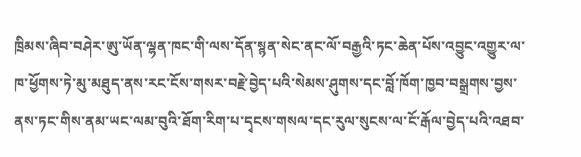ཁྲིམས་ཞིབ་བཤེར་ཨུ་ཡོན་ལྷན་ཁང་གི་ལས་དོན་སྙན་སེང་ནང་ལོ་བརྒྱའི་ཏང་ཆེན་པོས་འབྱུང་འགྱུར་ལ་ཁ་ཕྱོགས་ཏེ་མུ་མཐུད་ནས་རང་ངོས་གསར་བརྗེ་བྱེད་པའི་སེམས་ཤུགས་དང་བློ་ཁོག་ཁྱབ་བསྒྲགས་བྱས་ནས་ཏང་གིས་ནམ་ཡང་ལམ་བུའི་ཐོག་རིག་པ་དྭངས་གསལ་དང་རུལ་སུངས་ལ་ངོ་རྒོལ་བྱེད་པའི་འཐབ་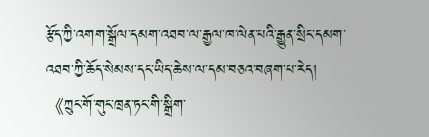རྩོད་ཀྱི་འགག་སྒྲོལ་དམག་འཐབ་ལ་རྒྱལ་ཁ་ལེན་པའི་རྒྱུན་སྲིང་དམག་འཐབ་ཀྱི་ཆོད་སེམས་དང་ཡིད་ཆེས་ལ་དམ་བཅའ་བཞག་པ་རེད། 《ཀྲུང་གོ་གུང་ཁྲན་ཏང་གི་སྒྲིག་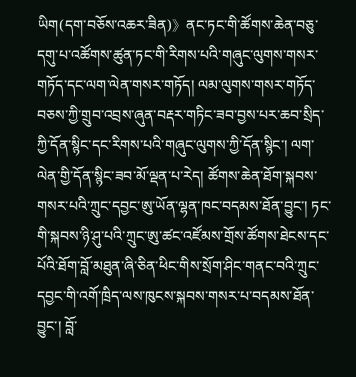ཡིག(དག་བཅོས་འཆར་ཟིན)》ནང་ཏང་གི་ཚོགས་ཆེན་བཅུ་དགུ་པ་འཚོགས་ཚུན་ཏང་གི་རིགས་པའི་གཞུང་ལུགས་གསར་གཏོད་དང་ལག་ལེན་གསར་གཏོད། ལམ་ལུགས་གསར་གཏོད་བཅས་ཀྱི་གྲུབ་འབྲས་ཞུན་བརྡར་གཏིང་ཟབ་བྱས་པར་ཆབ་སྲིད་ཀྱི་དོན་སྙིང་དང་རིགས་པའི་གཞུང་ལུགས་ཀྱི་དོན་སྙིང་། ལག་ལེན་གྱི་དོན་སྙིང་ཟབ་མོ་ལྡན་པ་རེད། ཚོགས་ཆེན་ཐོག་སྐབས་གསར་པའི་ཀྲུང་དབྱང་ཨུ་ཡོན་ལྷན་ཁང་བདམས་ཐོན་བྱུང་། ཏང་གི་སྐབས་ཉི་ཤུ་པའི་ཀྲུང་ཨུ་ཚང་འཛོམས་གྲོས་ཚོགས་ཐེངས་དང་པོའི་ཐོག་བློ་མཐུན་ཞི་ཅིན་ཕིང་གིས་སྲོག་ཤིང་གནང་བའི་ཀྲུང་དབྱང་གི་འགོ་ཁྲིད་ལས་ཁུངས་སྐབས་གསར་པ་བདམས་ཐོན་བྱུང་། བློ་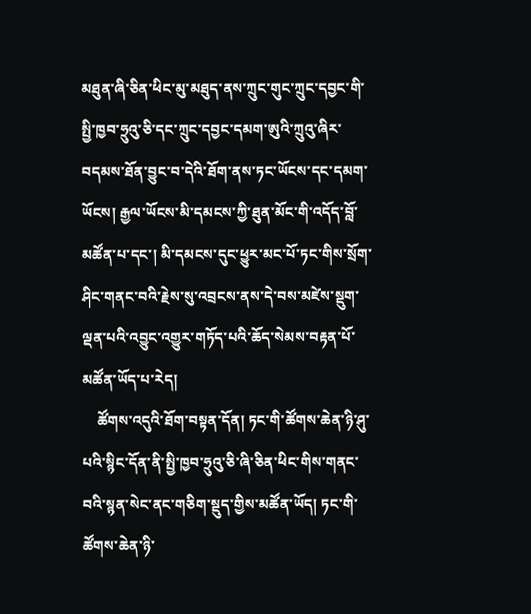མཐུན་ཞི་ཅིན་ཕིང་མུ་མཐུད་ནས་ཀྲུང་གུང་ཀྲུང་དབྱང་གི་སྤྱི་ཁྱབ་ཧྲུའུ་ཅི་དང་ཀྲུང་དབྱང་དམག་ཨུའི་ཀྲུའུ་ཞིར་བདམས་ཐོན་བྱུང་བ་དེའི་ཐོག་ནས་ཏང་ཡོངས་དང་དམག་ཡོངས། རྒྱལ་ཡོངས་མི་དམངས་ཀྱི་ཐུན་མོང་གི་འདོད་བློ་མཚོན་པ་དང་། མི་དམངས་དུང་ཕྱུར་མང་པོ་ཏང་གིས་སྲོག་ཤིང་གནང་བའི་རྗེས་སུ་འབྲངས་ནས་དེ་བས་མཛེས་སྡུག་ལྡན་པའི་འབྱུང་འགྱུར་གཏོད་པའི་ཆོད་སེམས་བརྟན་པོ་མཚོན་ཡོད་པ་རེད།
    ཚོགས་འདུའི་ཐོག་བསྟན་དོན། ཏང་གི་ཚོགས་ཆེན་ཉི་ཤུ་པའི་སྙིང་དོན་ནི་སྤྱི་ཁྱབ་ཧྲུའུ་ཅི་ཞི་ཅིན་ཕིང་གིས་གནང་བའི་སྙན་སེང་ནང་གཅིག་སྡུད་གྱིས་མཚོན་ཡོད། ཏང་གི་ཚོགས་ཆེན་ཉི་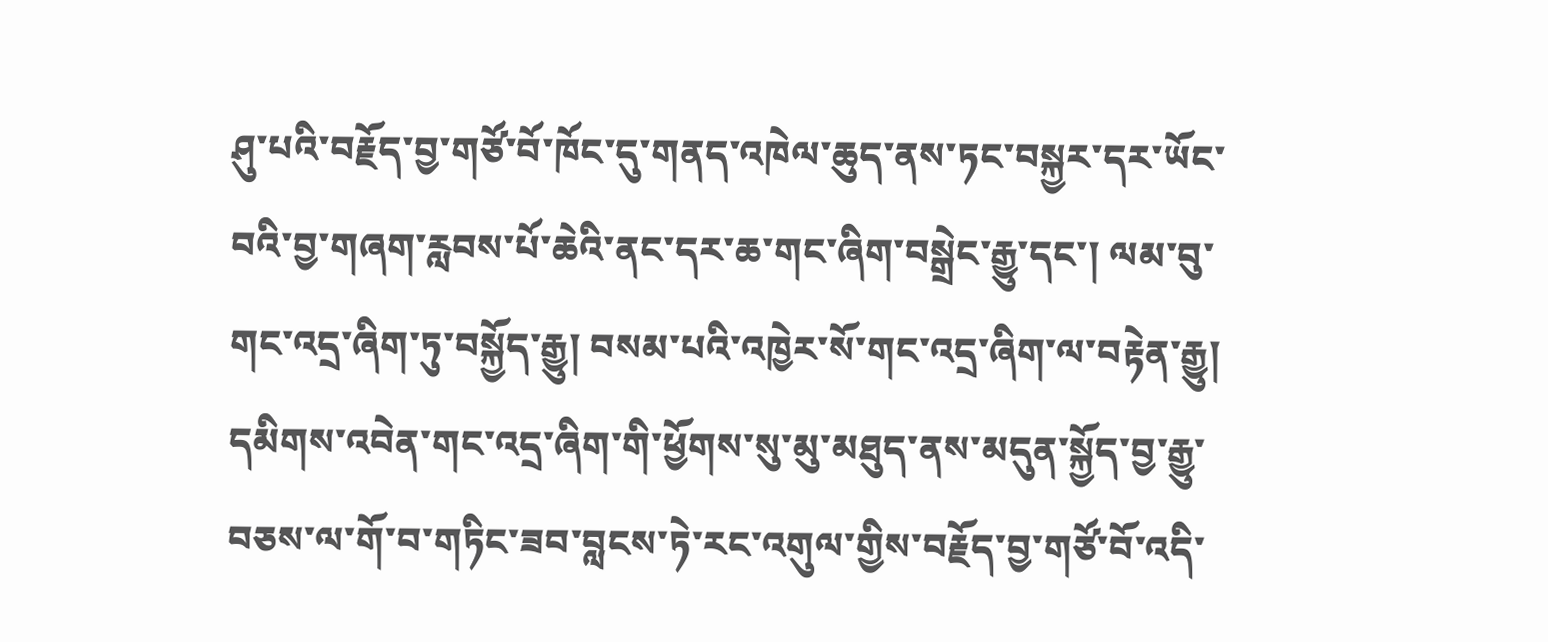ཤུ་པའི་བརྗོད་བྱ་གཙོ་བོ་ཁོང་དུ་གནད་འཁེལ་ཆུད་ནས་ཏང་བསྐྱར་དར་ཡོང་བའི་བྱ་གཞག་རླབས་པོ་ཆེའི་ནང་དར་ཆ་གང་ཞིག་བསྒྲེང་རྒྱུ་དང་། ལམ་བུ་གང་འདྲ་ཞིག་ཏུ་བསྐྱོད་རྒྱུ། བསམ་པའི་འཁྱེར་སོ་གང་འདྲ་ཞིག་ལ་བརྟེན་རྒྱུ། དམིགས་འབེན་གང་འདྲ་ཞིག་གི་ཕྱོགས་སུ་མུ་མཐུད་ནས་མདུན་སྐྱོད་བྱ་རྒྱུ་བཅས་ལ་གོ་བ་གཏིང་ཟབ་བླངས་ཏེ་རང་འགུལ་གྱིས་བརྗོད་བྱ་གཙོ་བོ་འདི་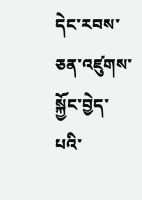དེང་རབས་ཅན་འཛུགས་སྐྱོང་བྱེད་པའི་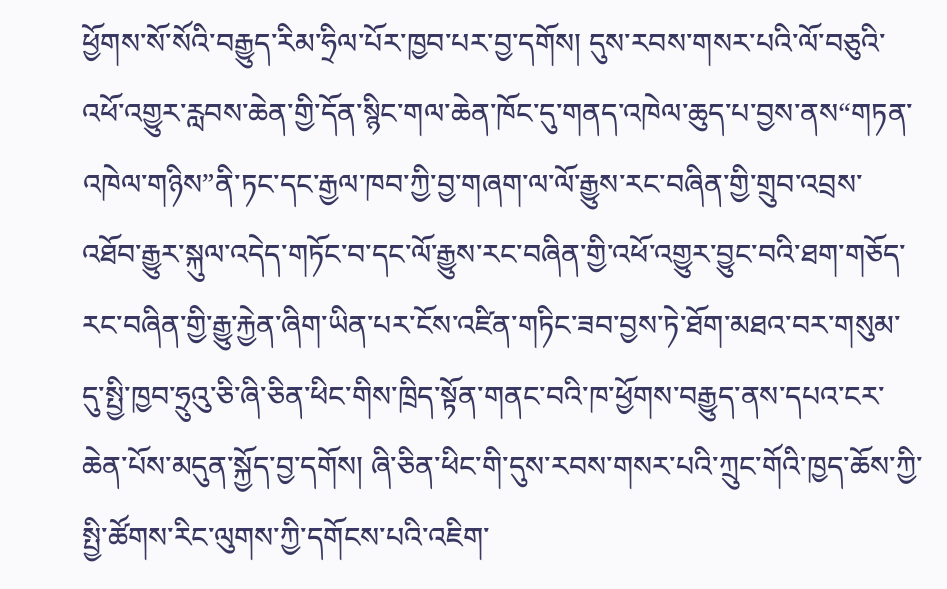ཕྱོགས་སོ་སོའི་བརྒྱུད་རིམ་ཧྲིལ་པོར་ཁྱབ་པར་བྱ་དགོས། དུས་རབས་གསར་པའི་ལོ་བཅུའི་འཕོ་འགྱུར་རླབས་ཆེན་གྱི་དོན་སྙིང་གལ་ཆེན་ཁོང་དུ་གནད་འཁེལ་ཆུད་པ་བྱས་ནས“གཏན་འཁེལ་གཉིས”ནི་ཏང་དང་རྒྱལ་ཁབ་ཀྱི་བྱ་གཞག་ལ་ལོ་རྒྱུས་རང་བཞིན་གྱི་གྲུབ་འབྲས་འཐོབ་རྒྱུར་སྐུལ་འདེད་གཏོང་བ་དང་ལོ་རྒྱུས་རང་བཞིན་གྱི་འཕོ་འགྱུར་བྱུང་བའི་ཐག་གཅོད་རང་བཞིན་གྱི་རྒྱུ་རྐྱེན་ཞིག་ཡིན་པར་ངོས་འཛིན་གཏིང་ཟབ་བྱས་ཏེ་ཐོག་མཐའ་བར་གསུམ་དུ་སྤྱི་ཁྱབ་ཧྲུའུ་ཅི་ཞི་ཅིན་ཕིང་གིས་ཁྲིད་སྟོན་གནང་བའི་ཁ་ཕྱོགས་བརྒྱུད་ནས་དཔའ་ངར་ཆེན་པོས་མདུན་སྐྱོད་བྱ་དགོས། ཞི་ཅིན་ཕིང་གི་དུས་རབས་གསར་པའི་ཀྲུང་གོའི་ཁྱད་ཆོས་ཀྱི་སྤྱི་ཚོགས་རིང་ལུགས་ཀྱི་དགོངས་པའི་འཇིག་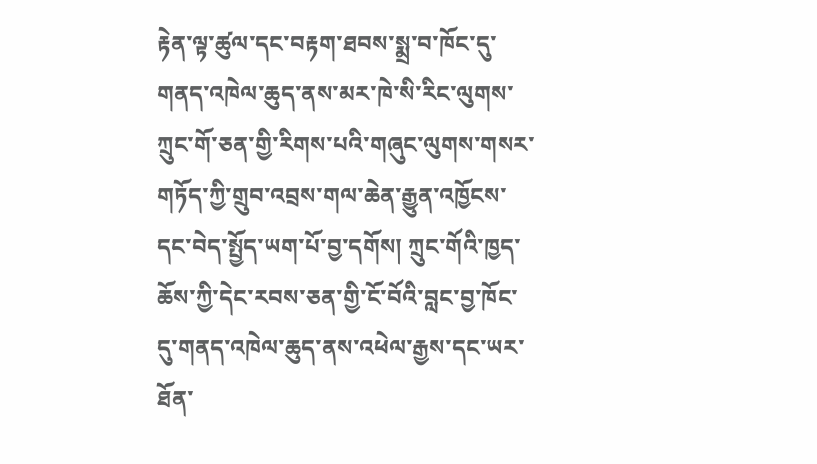རྟེན་ལྟ་ཚུལ་དང་བརྟག་ཐབས་སྨྲ་བ་ཁོང་དུ་གནད་འཁེལ་ཆུད་ནས་མར་ཁེ་སི་རིང་ལུགས་ཀྲུང་གོ་ཅན་གྱི་རིགས་པའི་གཞུང་ལུགས་གསར་གཏོད་ཀྱི་གྲུབ་འབྲས་གལ་ཆེན་རྒྱུན་འཁྱོངས་དང་བེད་སྤྱོད་ཡག་པོ་བྱ་དགོས། ཀྲུང་གོའི་ཁྱད་ཆོས་ཀྱི་དེང་རབས་ཅན་གྱི་ངོ་བོའི་བླང་བྱ་ཁོང་དུ་གནད་འཁེལ་ཆུད་ནས་འཕེལ་རྒྱས་དང་ཡར་ཐོན་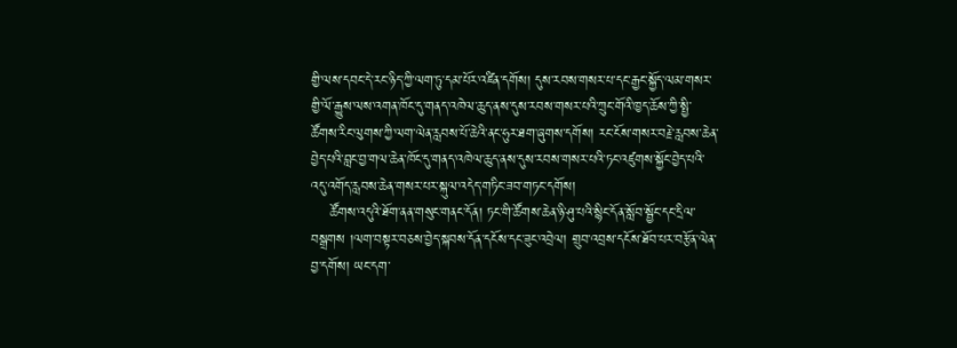གྱི་ལས་དབང་དེ་རང་ཉིད་ཀྱི་ལག་ཏུ་དམ་པོར་འཛིན་དགོས། དུས་རབས་གསར་པ་དང་རྒྱང་སྐྱོད་ལམ་གསར་གྱི་ལོ་རྒྱུས་ལས་འགན་ཁོང་དུ་གནད་འཁེལ་ཆུད་ནས་དུས་རབས་གསར་པའི་ཀྲུང་གོའི་ཁྱད་ཆོས་ཀྱི་སྤྱི་ཚོགས་རིང་ལུགས་ཀྱི་ལག་ལེན་རླབས་པོ་ཆེའི་ནང་ཧུར་ཐག་ཞུགས་དགོས། རང་ངོས་གསར་བརྗེ་རླབས་ཆེན་བྱེད་པའི་བླང་བྱ་གལ་ཆེན་ཁོང་དུ་གནད་འཁེལ་ཆུད་ནས་དུས་རབས་གསར་པའི་ཏང་འཛུགས་སྐྱོང་བྱེད་པའི་འདུ་འགོད་རླབས་ཆེན་གསར་པར་སྐུལ་འདེད་གཏིང་ཟབ་གཏང་དགོས།
    ཚོགས་འདུའི་ཐོག་ནན་གསུང་གནང་དོན། ཏང་གི་ཚོགས་ཆེན་ཉི་ཤུ་པའི་སྙིང་དོན་སློབ་སྦྱོང་དང་དྲིལ་བསྒྲགས །ལག་བསྟར་བཅས་བྱེད་སྐབས་དོན་དངོས་དང་ཟུང་འབྲེལ། གྲུབ་འབྲས་དངོས་ཐོབ་པར་བརྩོན་ལེན་བྱ་དགོས། ཡང་དག་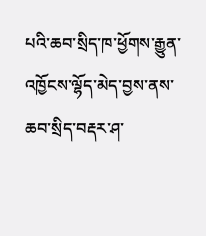པའི་ཆབ་སྲིད་ཁ་ཕྱོགས་རྒྱུན་འཁྱོངས་ལྷོད་མེད་བྱས་ནས་ཆབ་སྲིད་བརྡར་ཤ་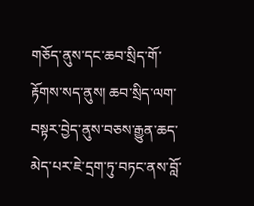གཅོད་ནུས་དང་ཆབ་སྲིད་གོ་རྟོགས་སད་ནུས། ཆབ་སྲིད་ལག་བསྟར་བྱེད་ནུས་བཅས་རྒྱུན་ཆད་མེད་པར་ཇེ་དྲག་ཏུ་བཏང་ནས་བློ་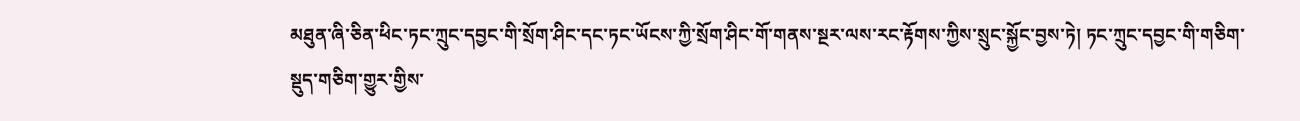མཐུན་ཞི་ཅིན་ཕིང་ཏང་ཀྲུང་དབྱང་གི་སྲོག་ཤིང་དང་ཏང་ཡོངས་ཀྱི་སྲོག་ཤིང་གོ་གནས་སྔར་ལས་རང་རྟོགས་ཀྱིས་སྲུང་སྐྱོང་བྱས་ཏེ། ཏང་ཀྲུང་དབྱང་གི་གཅིག་སྡུད་གཅིག་གྱུར་གྱིས་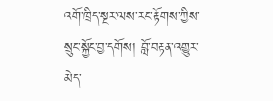འགོ་ཁྲིད་སྔར་ལས་རང་རྟོགས་ཀྱིས་སྲུང་སྐྱོང་བྱ་དགོས། བློ་བརྟན་འགྱུར་མེད་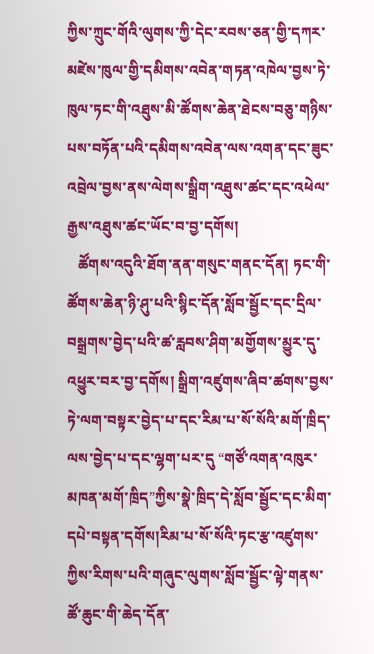ཀྱིས་ཀྲུང་གོའི་ལུགས་ཀྱི་དེང་རབས་ཅན་གྱི་དཀར་མཛེས་ཁུལ་གྱི་དམིགས་འབེན་གཏན་འཁེལ་བྱས་ཏེ་ཁུལ་ཏང་གི་འཐུས་མི་ཚོགས་ཆེན་ཐེངས་བཅུ་གཉིས་པས་བཏོན་པའི་དམིགས་འབེན་ལས་འགན་དང་ཟུང་འབྲེལ་བྱས་ནས་ལེགས་སྒྲིག་འཐུས་ཚང་དང་འཕེལ་རྒྱས་འཐུས་ཚང་ཡོང་བ་བྱ་དགོས།
   ཚོགས་འདུའི་ཐོག་ནན་གསུང་གནང་དོན། ཏང་གི་ཚོགས་ཆེན་ཉི་ཤུ་པའི་སྙིང་དོན་སློབ་སྦྱོང་དང་དྲིལ་བསྒྲགས་བྱེད་པའི་ཚ་རླབས་ཤིག་མགྱོགས་མྱུར་དུ་འཕྱུར་བར་བྱ་དགོས། སྒྲིག་འཛུགས་ཞིབ་ཚགས་བྱས་ཏེ་ལག་བསྟར་བྱེད་པ་དང་རིམ་པ་སོ་སོའི་མགོ་ཁྲིད་ལས་བྱེད་པ་དང་ལྷག་པར་དུ “གཙོ་འགན་འཁུར་མཁན་མགོ་ཁྲིད”ཀྱིས་སྣེ་ཁྲིད་དེ་སློབ་སྦྱོང་དང་མིག་དཔེ་བསྟན་དགོས།རིམ་པ་སོ་སོའི་ཏང་རྩ་འཛུགས་ཀྱིས་རིགས་པའི་གཞུང་ལུགས་སློབ་སྦྱོང་ལྟེ་གནས་ཚོ་ཆུང་གི་ཆེད་དོན་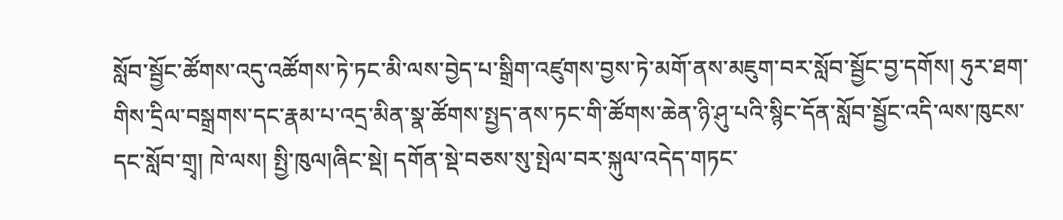སློབ་སྦྱོང་ཚོགས་འདུ་འཚོགས་ཏེ་ཏང་མི་ལས་བྱེད་པ་སྒྲིག་འཛུགས་བྱས་ཏེ་མགོ་ནས་མཇུག་བར་སློབ་སྦྱོང་བྱ་དགོས། ཧུར་ཐག་གིས་དྲིལ་བསྒྲགས་དང་རྣམ་པ་འདྲ་མིན་སྣ་ཚོགས་སྤྱད་ནས་ཏང་གི་ཚོགས་ཆེན་ཉི་ཤུ་པའི་སྙིང་དོན་སློབ་སྦྱོང་འདི་ལས་ཁུངས་དང་སློབ་གྲྭ། ཁེ་ལས། སྤྱི་ཁུལ།ཞིང་སྡེ། དགོན་སྡེ་བཅས་སུ་སྤེལ་བར་སྐུལ་འདེད་གཏང་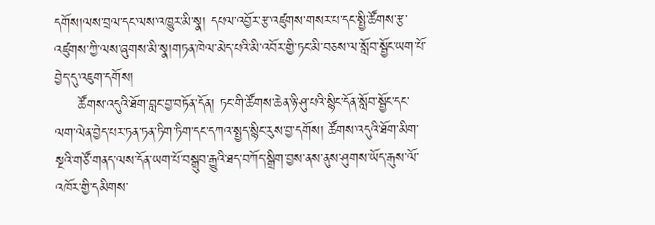དགོས།ལས་བྲལ་དང་ལས་འཁྱུར་མི་སྣ། དཔལ་འབྱོར་རྩ་འཛུགས་གསར་པ་དང་སྤྱི་ཚོགས་རྩ་འཛུགས་ཀྱི་ལས་ཞུགས་མི་སྣ།གཏན་ཁེལ་མེད་པའི་མི་འབོར་གྱི་ཏང་མི་བཅས་ལ་སློབ་སྦྱོང་ཡག་པོ་བྱེད་དུ་འཇུག་དགོས།
     ཚོགས་འདུའི་ཐོག་བླང་བྱ་བཏོན་དོན། ཏང་གི་ཚོགས་ཆེན་ཉི་ཤུ་པའི་སྙིང་དོན་སློབ་སྦྱོང་དང་ལག་ལེན་བྱེད་པར་ཏན་ཏན་ཏིག་ཏིག་དང་དཀའ་སྤྱད་སྙིང་རུས་བྱ་དགོས། ཚོགས་འདུའི་ཐོག་མིག་སྔའི་གཙོ་གནད་ལས་དོན་ཡག་པོ་བསྒྲུབ་རྒྱུའི་ཐད་བཀོད་སྒྲིག་བྱས་ནས་ནུས་ཤུགས་ཡོད་རྒུས་ལོ་འཁོར་གྱི་དམིགས་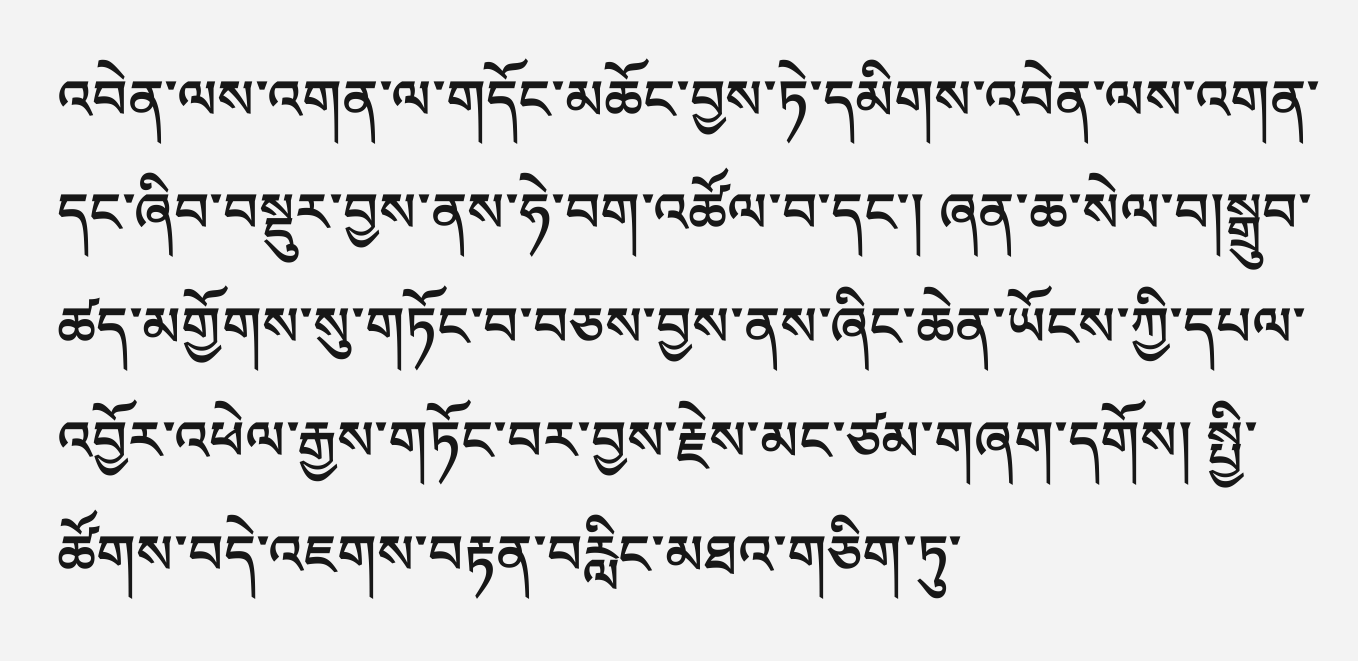འབེན་ལས་འགན་ལ་གདོང་མཆོང་བྱས་ཏེ་དམིགས་འབེན་ལས་འགན་དང་ཞིབ་བསྡུར་བྱས་ནས་ཧེ་བག་འཚོལ་བ་དང་། ཞན་ཆ་སེལ་བ།སྒྲུབ་ཚད་མགྱོགས་སུ་གཏོང་བ་བཅས་བྱས་ནས་ཞིང་ཆེན་ཡོངས་ཀྱི་དཔལ་འབྱོར་འཕེལ་རྒྱས་གཏོང་བར་བྱས་རྗེས་མང་ཙམ་གཞག་དགོས། སྤྱི་ཚོགས་བདེ་འཇགས་བརྟན་བརླིང་མཐའ་གཅིག་ཏུ་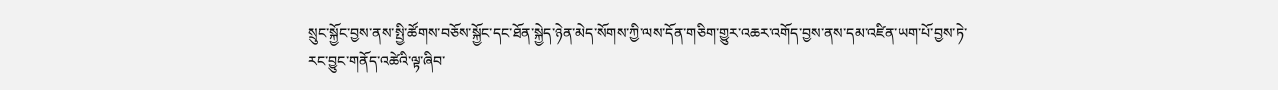སྲུང་སྐྱོང་བྱས་ནས་སྤྱི་ཚོགས་བཅོས་སྐྱོང་དང་ཐོན་སྐྱེད་ཉེན་མེད་སོགས་ཀྱི་ལས་དོན་གཅིག་གྱུར་འཆར་འགོད་བྱས་ནས་དམ་འཛིན་ཡག་པོ་བྱས་ཏེ་རང་བྱུང་གནོད་འཚེའི་ལྟ་ཞིབ་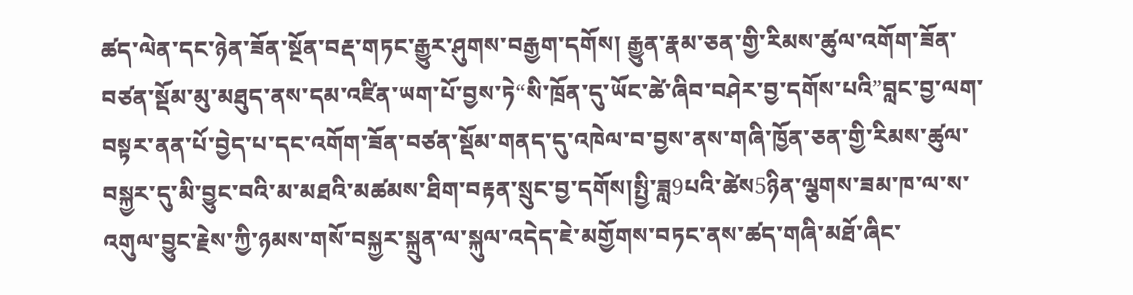ཚད་ལེན་དང་ཉེན་ཟོན་སྔོན་བརྡ་གཏང་རྒྱུར་ཤུགས་བརྒྱག་དགོས། རྒྱུན་རྣམ་ཅན་གྱི་རིམས་ཚུལ་འགོག་ཟོན་བཙན་སྡོམ་མུ་མཐུད་ནས་དམ་འཛིན་ཡག་པོ་བྱས་ཏེ“སི་ཁྲོན་དུ་ཡོང་ཚེ་ཞིབ་བཤེར་བྱ་དགོས་པའི”བླང་བྱ་ལག་བསྟར་ནན་པོ་བྱེད་པ་དང་འགོག་ཟོན་བཙན་སྡོམ་གནད་དུ་འཁེལ་བ་བྱས་ནས་གཞི་ཁྱོན་ཅན་གྱི་རིམས་ཚུལ་བསྐྱར་དུ་མི་བྱུང་བའི་མ་མཐའི་མཚམས་ཐིག་བརྟན་སྲུང་བྱ་དགོས།སྤྱི་ཟླ9པའི་ཚེས5ཉིན་ལྕགས་ཟམ་ཁ་ལ་ས་འགུལ་བྱུང་རྗེས་ཀྱི་ཉམས་གསོ་བསྐྱར་སྐྲུན་ལ་སྐུལ་འདེད་ཇེ་མགྱོགས་བཏང་ནས་ཚད་གཞི་མཐོ་ཞིང་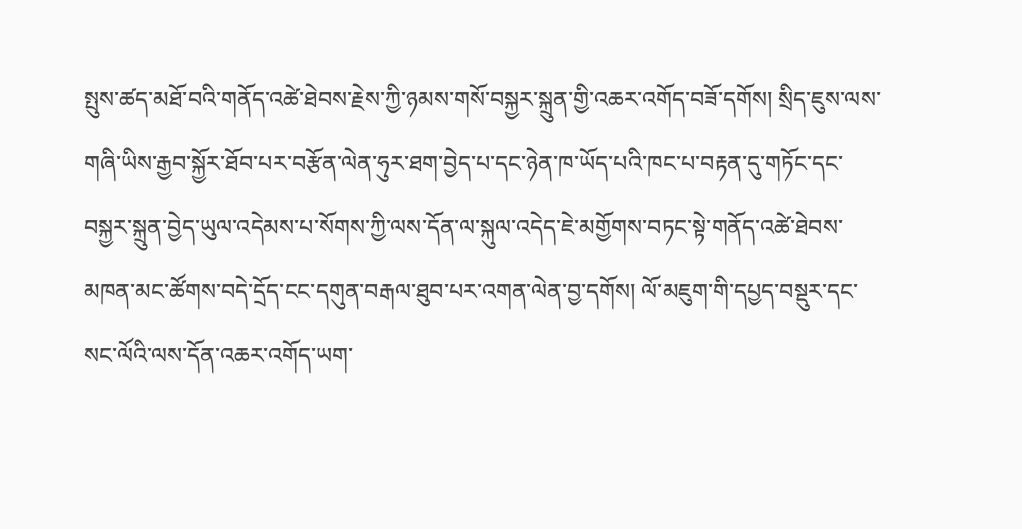སྤུས་ཚད་མཐོ་བའི་གནོད་འཚེ་ཐེབས་རྗེས་ཀྱི་ཉམས་གསོ་བསྐྱར་སྐྲུན་གྱི་འཆར་འགོད་བཟོ་དགོས། སྲིད་ཇུས་ལས་གཞི་ཡིས་རྒྱབ་སྐྱོར་ཐོབ་པར་བརྩོན་ལེན་ཧུར་ཐག་བྱེད་པ་དང་ཉེན་ཁ་ཡོད་པའི་ཁང་པ་བརྟན་དུ་གཏོང་དང་བསྐྱར་སྐྲུན་བྱེད་ཡུལ་འདེམས་པ་སོགས་ཀྱི་ལས་དོན་ལ་སྐུལ་འདེད་ཇེ་མགྱོགས་བཏང་སྟེ་གནོད་འཚེ་ཐེབས་མཁན་མང་ཚོགས་བདེ་དྲོད་ངང་དགུན་བརྒལ་ཐུབ་པར་འགན་ལེན་བྱ་དགོས། ལོ་མཇུག་གི་དཔྱད་བསྡུར་དང་སང་ལོའི་ལས་དོན་འཆར་འགོད་ཡག་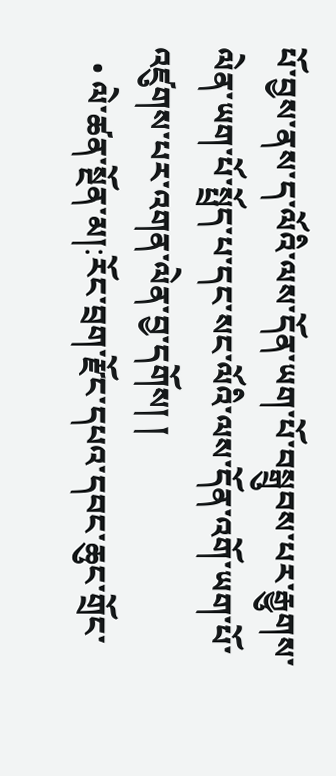པོ་བྱས་ནས་ད་ལོའི་ལས་དོན་ཡག་པོ་བསྒྲུབས་པར་རྒྱུགས་ལེན་ཡག་པོ་སྤྲོད་པ་དང་སང་ལོའི་ལས་དོན་འགོ་ཡག་པོ་འཛུགས་པར་འགན་ལེན་བྱ་དགོས། །
  • ལེ་ཚན་སྔོན་མ།:རོང་བྲག་རྫོང་དཔའ་དབང་ཆུང་གྲོང་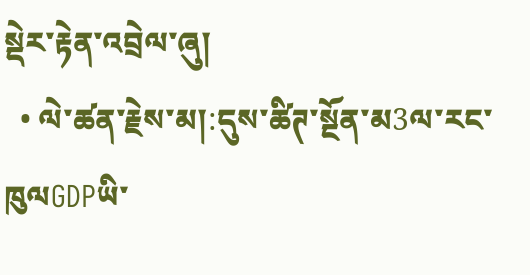སྡེར་རྟེན་འབྲེལ་ཞུ།
  • ལེ་ཚན་རྗེས་མ།:དུས་ཚིཊ་སྔོན་མ3ལ་རང་ཁུལGDPཡི་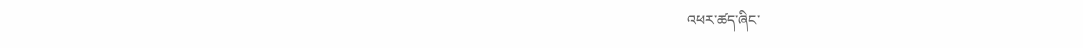འཕར་ཚད་ཞིང་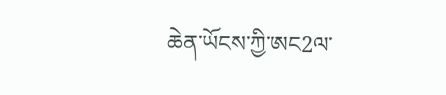ཆེན་ཡོངས་ཀྱི་ཨང2ལ་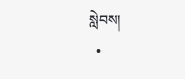སླེབས།
  •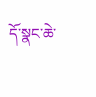དོ་སྣང་ཆེ་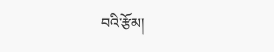བའི་རྩོམ།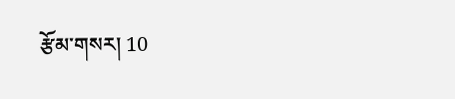རྩོམ་གསར། 10